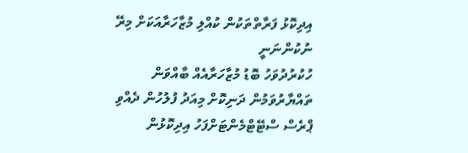އިދިކޮޅު ފަރާތްތަކުން ކުއްލި މުޒާހަރާއަކަށް މިރޭ ނުކުންނަނީ
ހުކުރުދުވަހު ބޮޑު މުޒާހަރާއެއް ބާއްވަން ތައްޔާރުވަމުން ދަނިކޮށް މިއަދު ފުލުހުން ދެއްވި ޕްރެސް ސްޓޭޓްމެންޓަށްފަހު އިދިކޮޅުން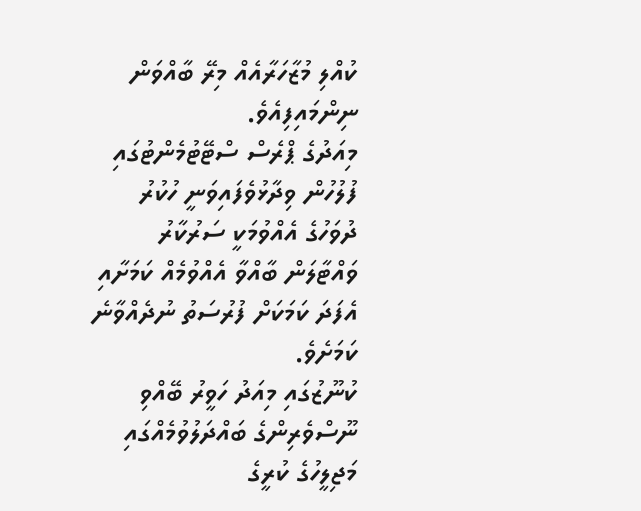ކުއްލި މުޒާހަރާއެއް މިރޭ ބާއްވަން ނިންމައިފިއެވެ.
މިއަދުގެ ޕްރެސް ސްޓޭޓުމެންޓުގައި ފުލުހުން ވިދާޅުވެފައިވަނީ ހުކުރު ދުވަހުގެ އެއްވުމަކީ ސަރުކާރު ވައްޓާލަން ބާއްވާ އެއްވުމެއް ކަމަށާއި އެފަދަ ކަމަކަށް ފުރުސަތު ނުދެއްވާނެ ކަމަށެވެ.
ކުނޫޒުގައި މިއަދު ހަވީރު ބޭއްވި ނޫސްވެރިންގެ ބައްދަލުވުމެއްގައި މަޖިލީހުގެ ކުރީގެ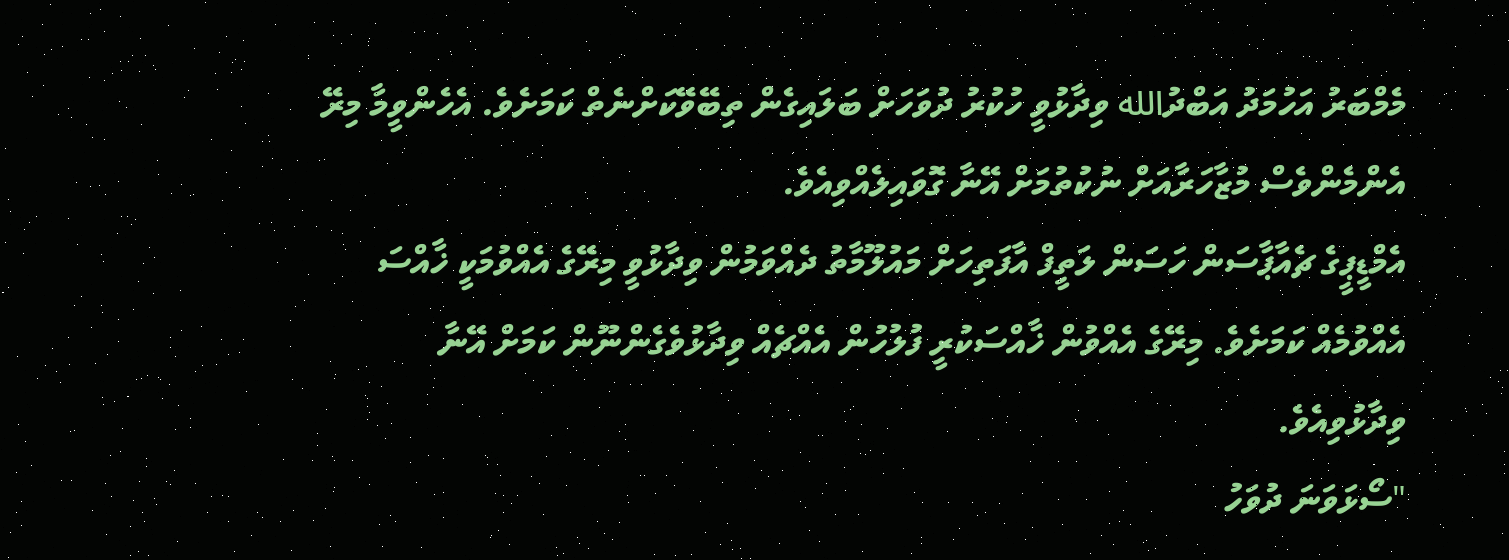މެމްބަރު އަހުމަދު އަބްދުالله ވިދާޅުވީ ހުކުރު ދުވަހަށް ބަލައިގެން ތިބޭވޭކަށްނެތް ކަމަށެވެ. އެހެންވީމާ މިރޭ އެންމެންވެސް މުޒާހަރާއަށް ނުކުތުމަށް އޭނާ ގޮވައިލެއްވިއެވެ.
އެމްޑީޕީގެ ޗެއާޕާސަން ހަސަން ލަތީފް އާފަތިހަށް މައުލޫމާތު ދެއްވަމުން ވިދާޅުވީ މިރޭގެ އެއްވުމަކީ ޚާއްސަ އެއްވުމެއް ކަމަށެވެ. މިރޭގެ އެއްވުން ޚާއްސަކުރީ ފުލުހުން އެއްޗެއް ވިދާޅުވެގެންނޫން ކަމަށް އޭނާ ވިދާޅުވިއެވެ.
"ސޯޅަވަނަ ދުވަހު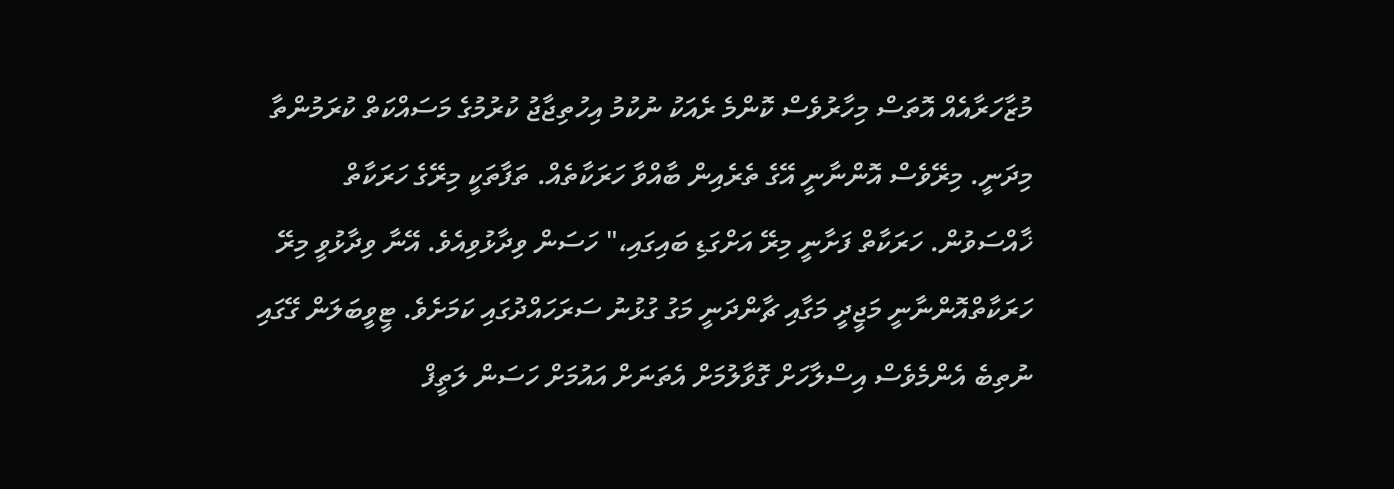މުޒާހަރާއެއް އޮތަސް މިހާރުވެސް ކޮންމެ ރެއަކު ނުކުމު އިހުތިޖާޖު ކުރުމުގެ މަސައްކަތް ކުރަމުންތާ މިދަނީ. މިރޭވެސް އޮންނާނީ އޭގެ ތެރެއިން ބާއްވާ ހަރަކާތެއް. ތަފާތަކީ މިރޭގެ ހަރަކާތް ޚާއްސަވުން. ހަރަކާތް ފަށާނީ މިރޭ އަށްގަޑި ބައިގައި،" ހަސަން ވިދާޅުވިއެވެ. އޭނާ ވިދާޅުވީ މިރޭ ހަރަކާތްއޮންނާނީ މަޖީދީ މަގާއި ޗާންދަނީ މަގު ގުޅުނު ސަރަހައްދުގައި ކަމަށެވެ. ޓީވީބަލަން ގޭގައި ނުތިބެ އެންމެވެސް އިސްލާހަށް ގޮވާލުމަށް އެތަނަށް އައުމަށް ހަސަން ލަތީފް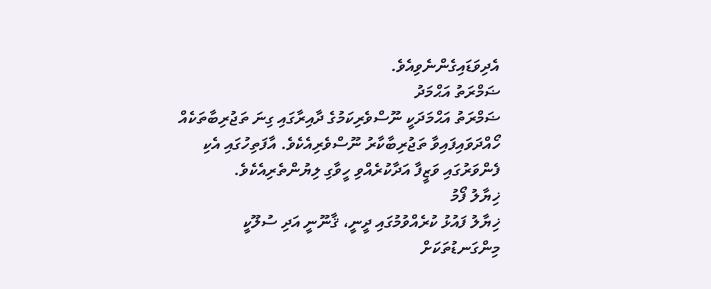އެދިވަޑައިގެންނެވިއެވެ.
ޟަމްރަތު އަޙްމަދު
ޟަމްރަތު އަޙްމަދަކީ ނޫސްވެރިކަމުގެ ދާއިރާގައި ގިނަ ތަޖުރިބާތަކެއް ހޯއްދަވައިފައިވާ ތަޖުރިބާކާރު ނޫސްވެރިއެކެވެ. އާފަތިހުގައި އެކި ފެންވަރުގައި ވަޒީފާ އަދާކުރެއްވި ހީވާގި ލިޔުންތެރިއެކެވެ.
ޚިޔާލު ފޯމު
ޚިޔާލު ފައުޅު ކުރެއްވުމުގައި ދީނީ، ޤާނޫނީ އަދި ސުލޫކީ މިންގަނޑުތަކަށް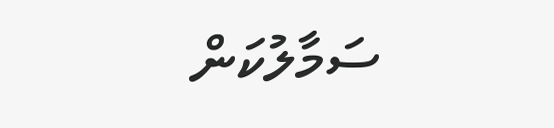ސަމާލުކަން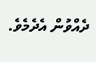ދެއްވުން އެދެމެވެ.